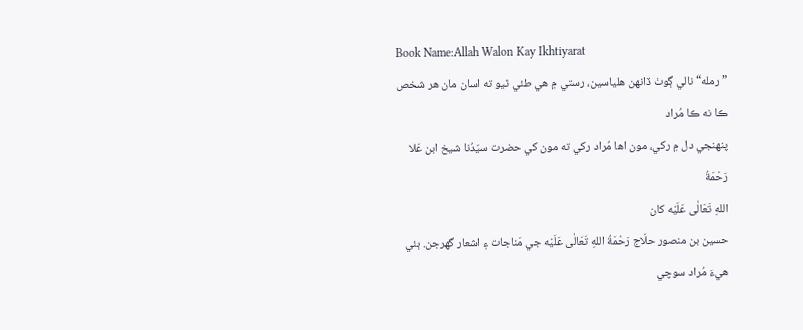Book Name:Allah Walon Kay Ikhtiyarat
”رمله“ نالي ڳوٺ ڏانهن هلياسين، رستي ۾ هي طئي ٿيو ته اسان مان هر شخص ڪا نه ڪا مُراد
پنهنجي دل ۾ رکي، مون اها مُراد رکي ته مون کي حضرت سيّدُنا شيخ ابن عَلا رَحْمَةُ
اللهِ تَعَالٰی عَلَيْه کان
حسين بن منصور حلّاج رَحْمَةُ اللهِ تَعَالٰی عَلَيْه جي مَناجات ۽ اشعار گهرجن. ٻئي هيءَ مُراد سوچي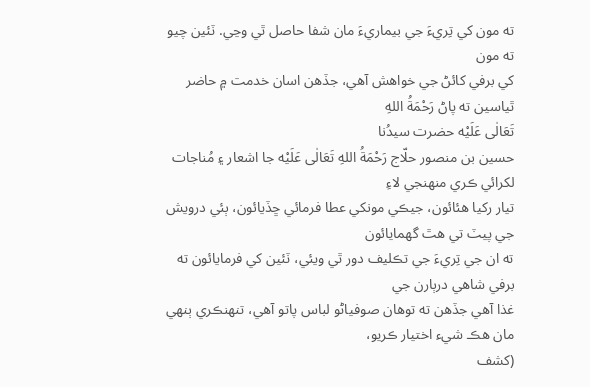ته مون کي تِريءَ جي بيماريءَ مان شفا حاصل ٿي وڃي. ٽئين چيو ته مون
کي برفي کائڻ جي خواهش آهي، جڏهن اسان خدمت ۾ حاضر ٿياسين ته پاڻ رَحْمَةُ اللهِ
تَعَالٰی عَلَيْه حضرت سيدُنا
حسين بن منصور حلّاج رَحْمَةُ اللهِ تَعَالٰی عَلَيْه جا اشعار ۽ مُناجات لکرائي ڪري منهنجي لاءِ
تيار رکيا هئائون، جيڪي مونکي عطا فرمائي ڇڏيائون، ٻئي درويش جي پيٽ تي هٿ گهمايائون
ته ان جي تِريءَ جي تڪليف دور ٿي ويئي، ٽئين کي فرمايائون ته برفي شاهي درٻارن جي
غذا آهي جڏهن ته توهان صوفياڻو لباس پاتو آهي، تنهنڪري ٻنهي مان هڪ شيء اختيار ڪريو،
(کشف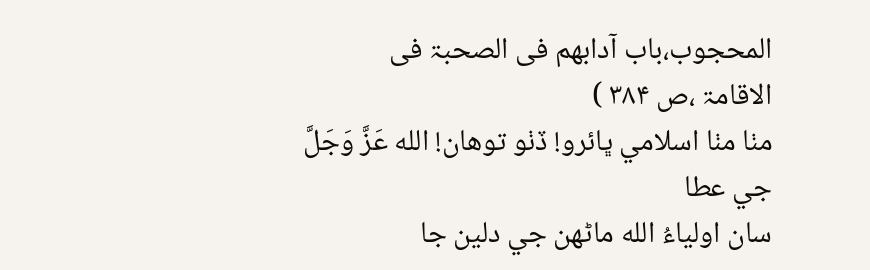المحجوب،باب آدابھم فی الصحبۃ فی
الاقامۃ ،ص ۳۸۴ )
مٺا مٺا اسلامي ڀائرو! ڏٺو توهان! الله عَزَّ وَجَلَّ جي عطا
سان اولياءُ الله ماڻهن جي دلين جا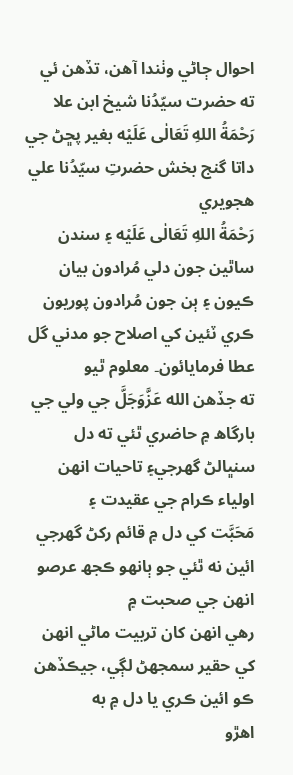احوال ڄاڻي وٺندا آهن، تڏهن ئي ته حضرت سيّدُنا شيخ ابن علا
رَحْمَةُ اللهِ تَعَالٰی عَلَيْه بغير پڇڻ جي داتا گنج بخش حضرتِ سيّدُنا علي هجويري
رَحْمَةُ اللهِ تَعَالٰی عَلَيْه ۽ سندن ساٿين جون دلي مُرادون بيان ڪيون ۽ ٻن جون مُرادون پوريون
ڪري ٽئين کي اصلاح جو مدني گل عطا فرمايائون۔ معلوم ٿيو
ته جڏهن الله عَزَّوَجَلَّ جي ولي جي
بارگاھ ۾ حاضري ٿئي ته دل سنڀالڻ گھرجي۽ تاحيات انهن اولياء ڪرام جي عقيدت ۽
مَحَبَّت کي دل ۾ قائم رکڻ گھرجي ائين نه ٿئي جو ٻانهو ڪجھ عرصو انهن جي صحبت ۾
رهي انهن کان تربيت ماڻي انهن کي حقير سمجھڻ لڳي، جيڪڏهن ڪو ائين ڪري يا دل ۾ به
اهڙو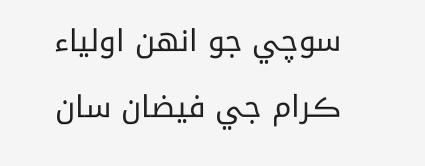سوچي جو انهن اولياء ڪرام جي فيضان سان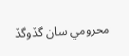محرومي سان گڏوگڏ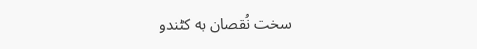سخت نُقصان به کڻندو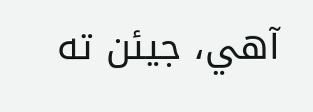آهي، جيئن ته